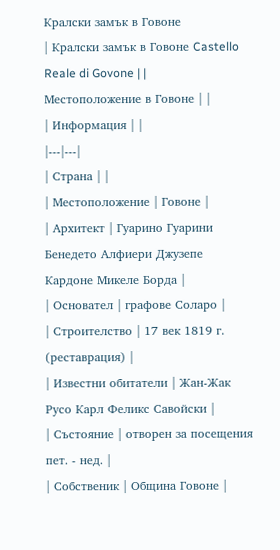Кралски замък в Говоне
| Кралски замък в Говоне Castello Reale di Govone | |
Местоположение в Говоне | |
| Информация | |
|---|---|
| Страна | |
| Местоположение | Говоне |
| Архитект | Гуарино Гуарини Бенедето Алфиери Джузепе Кардоне Микеле Борда |
| Основател | графове Соларо |
| Строителство | 17 век 1819 г. (реставрация) |
| Известни обитатели | Жан-Жак Русо Карл Феликс Савойски |
| Състояние | отворен за посещения пет. - нед. |
| Собственик | Община Говоне |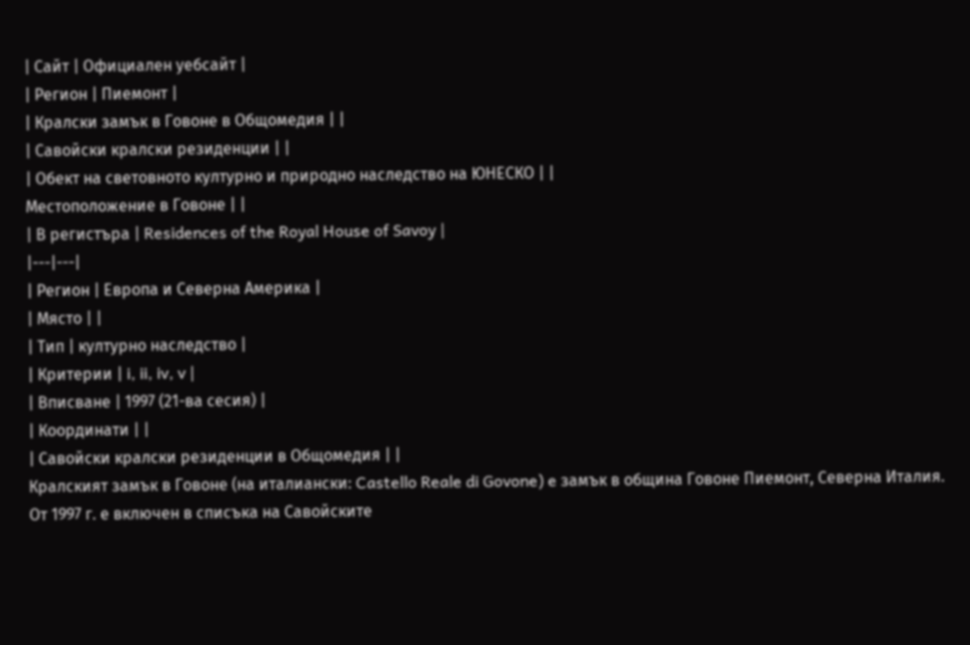| Сайт | Официален уебсайт |
| Регион | Пиемонт |
| Кралски замък в Говоне в Общомедия | |
| Савойски кралски резиденции | |
| Обект на световното културно и природно наследство на ЮНЕСКО | |
Местоположение в Говоне | |
| В регистъра | Residences of the Royal House of Savoy |
|---|---|
| Регион | Европа и Северна Америка |
| Място | |
| Тип | културно наследство |
| Критерии | i, ii, iv, v |
| Вписване | 1997 (21-ва сесия) |
| Координати | |
| Савойски кралски резиденции в Общомедия | |
Кралският замък в Говоне (на италиански: Castello Reale di Govone) e замък в община Говоне Пиемонт, Северна Италия. От 1997 г. е включен в списъка на Савойските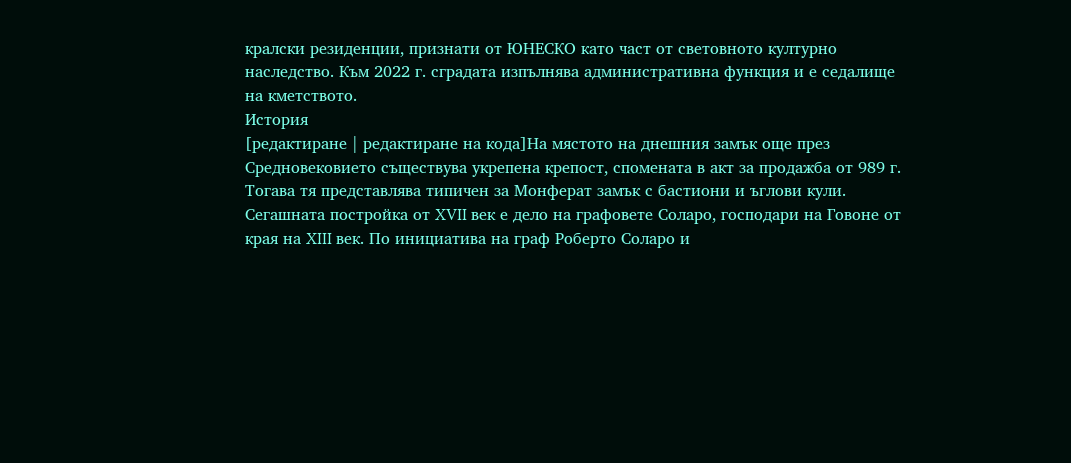кралски резиденции, признати от ЮНЕСКО като част от световното културно наследство. Към 2022 г. сградата изпълнява административна функция и е седалище на кметството.
История
[редактиране | редактиране на кода]На мястото на днешния замък още през Средновековието съществува укрепена крепост, спомената в акт за продажба от 989 г. Тогава тя представлява типичен за Монферат замък с бастиони и ъглови кули.
Сегашната постройка от XVII век е дело на графовете Соларо, господари на Говоне от края на XIII век. По инициатива на граф Роберто Соларо и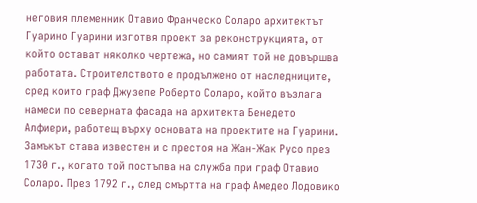неговия племенник Отавио Франческо Соларо архитектът Гуарино Гуарини изготвя проект за реконструкцията, от който остават няколко чертежа, но самият той не довършва работата. Строителството е продължено от наследниците, сред които граф Джузепе Роберто Соларо, който възлага намеси по северната фасада на архитекта Бенедето Алфиери, работещ върху основата на проектите на Гуарини.
Замъкът става известен и с престоя на Жан-Жак Русо през 1730 г., когато той постъпва на служба при граф Отавио Соларо. През 1792 г., след смъртта на граф Амедео Лодовико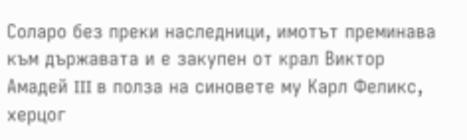Соларо без преки наследници, имотът преминава към държавата и е закупен от крал Виктор Амадей III в полза на синовете му Карл Феликс, херцог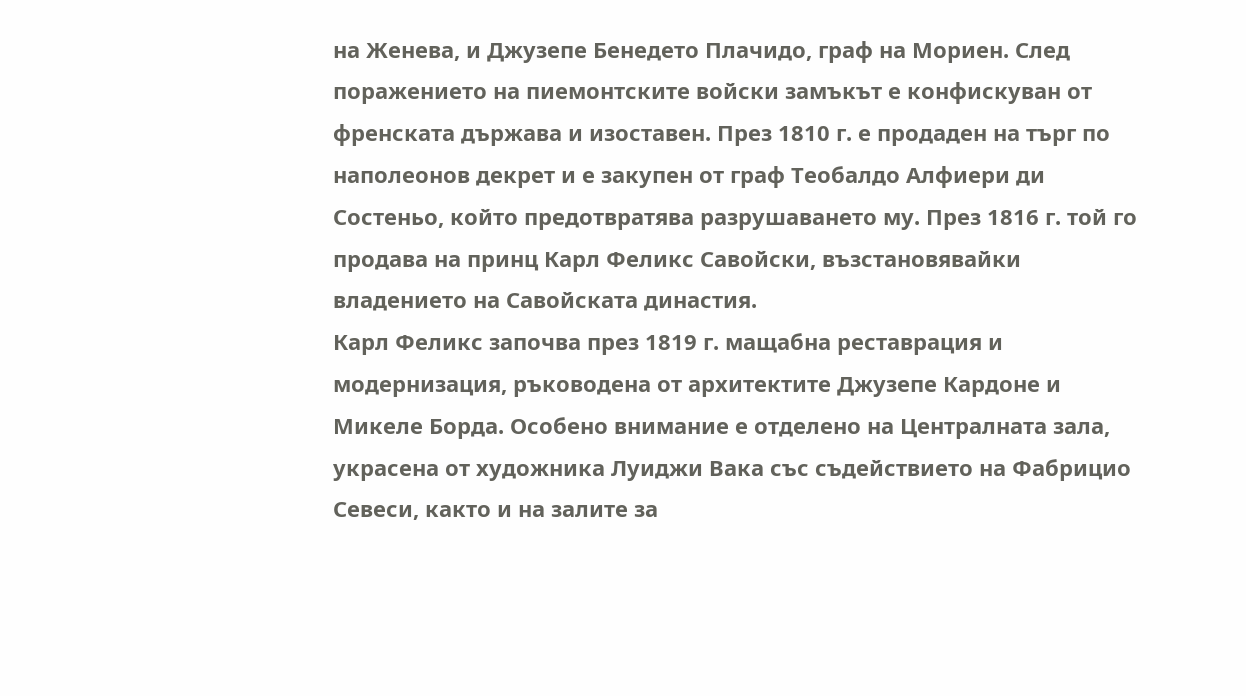на Женева, и Джузепе Бенедето Плачидо, граф на Мориен. След поражението на пиемонтските войски замъкът е конфискуван от френската държава и изоставен. През 1810 г. е продаден на търг по наполеонов декрет и е закупен от граф Теобалдо Алфиери ди Состеньо, който предотвратява разрушаването му. През 1816 г. той го продава на принц Карл Феликс Савойски, възстановявайки владението на Савойската династия.
Карл Феликс започва през 1819 г. мащабна реставрация и модернизация, ръководена от архитектите Джузепе Кардоне и Микеле Борда. Особено внимание е отделено на Централната зала, украсена от художника Луиджи Вака със съдействието на Фабрицио Севеси, както и на залите за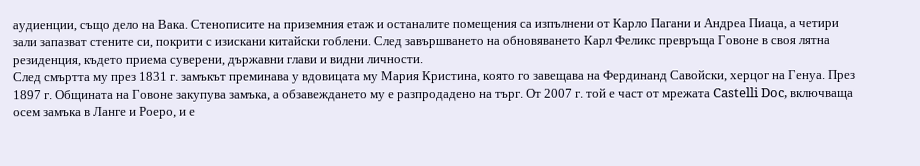аудиенции, също дело на Вака. Стенописите на приземния етаж и останалите помещения са изпълнени от Карло Пагани и Андреа Пиаца, а четири зали запазват стените си, покрити с изискани китайски гоблени. След завършването на обновяването Карл Феликс превръща Говоне в своя лятна резиденция, където приема суверени, държавни глави и видни личности.
След смъртта му през 1831 г. замъкът преминава у вдовицата му Мария Кристина, която го завещава на Фердинанд Савойски, херцог на Генуа. През 1897 г. Общината на Говоне закупува замъка, а обзавеждането му е разпродадено на търг. От 2007 г. той е част от мрежата Castelli Doc, включваща осем замъка в Ланге и Роеро, и е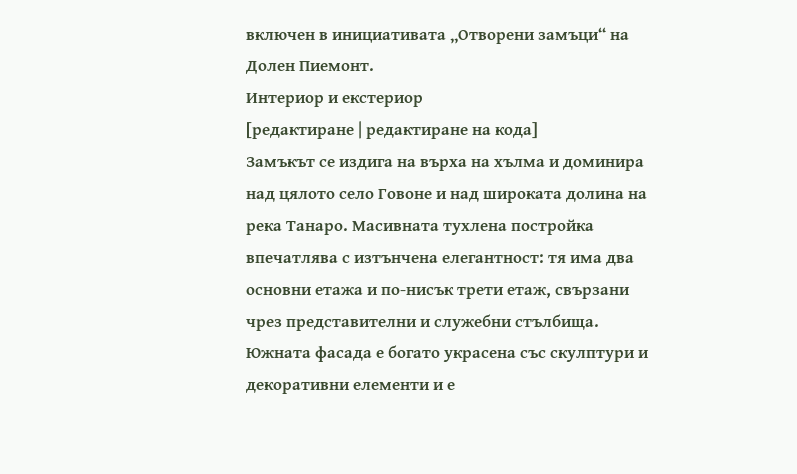включен в инициативата „Отворени замъци“ на Долен Пиемонт.
Интериор и екстериор
[редактиране | редактиране на кода]
Замъкът се издига на върха на хълма и доминира над цялото село Говоне и над широката долина на река Танаро. Масивната тухлена постройка впечатлява с изтънчена елегантност: тя има два основни етажа и по-нисък трети етаж, свързани чрез представителни и служебни стълбища. Южната фасада е богато украсена със скулптури и декоративни елементи и е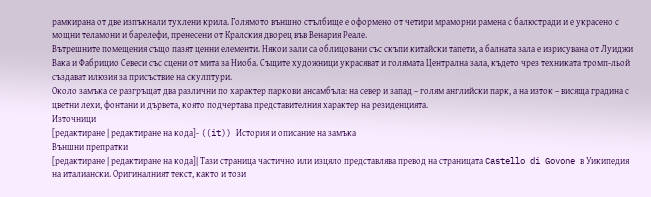рамкирана от две изпъкнали тухлени крила. Голямото външно стълбище е оформено от четири мраморни рамена с балюстради и е украсено с мощни теламони и барелефи, пренесени от Кралския дворец във Венария Реале.
Вътрешните помещения също пазят ценни елементи. Някои зали са облицовани със скъпи китайски тапети, а балната зала е изрисувана от Луиджи Вака и Фабрицио Севеси със сцени от мита за Ниоба. Същите художници украсяват и голямата Централна зала, където чрез техниката тромп-льой създават илюзия за присъствие на скулптури.
Около замъка се разгръщат два различни по характер паркови ансамбъла: на север и запад – голям английски парк, а на изток – висяща градина с цветни лехи, фонтани и дървета, която подчертава представителния характер на резиденцията.
Източници
[редактиране | редактиране на кода]- ((it)) История и описание на замъка
Външни препратки
[редактиране | редактиране на кода]| Тази страница частично или изцяло представлява превод на страницата Castello di Govone в Уикипедия на италиански. Оригиналният текст, както и този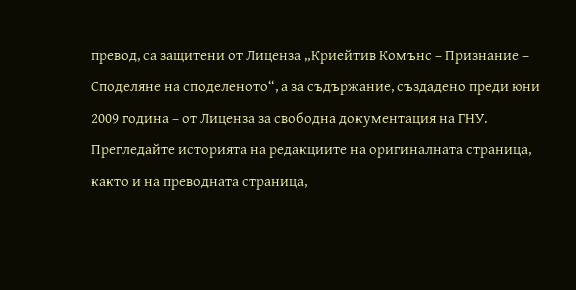превод, са защитени от Лиценза „Криейтив Комънс – Признание – Споделяне на споделеното“, а за съдържание, създадено преди юни 2009 година – от Лиценза за свободна документация на ГНУ. Прегледайте историята на редакциите на оригиналната страница, както и на преводната страница,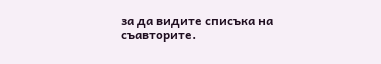за да видите списъка на съавторите.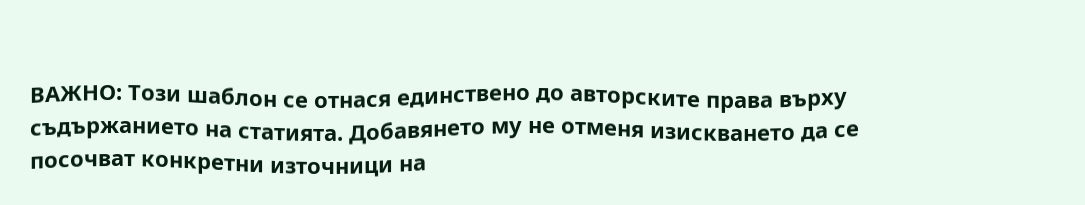ВАЖНО: Този шаблон се отнася единствено до авторските права върху съдържанието на статията. Добавянето му не отменя изискването да се посочват конкретни източници на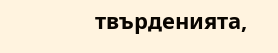твърденията,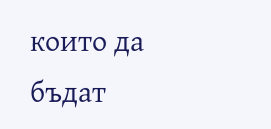които да бъдат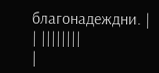благонадеждни. |
| ||||||||
|